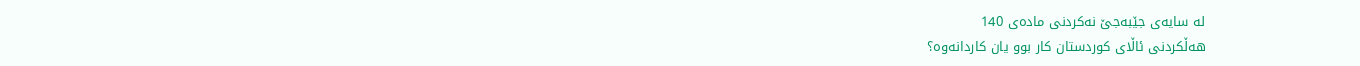له‌ سایه‌ی جێبه‌جێ نه‌كردنی ماده‌ی 140
هه‌ڵكردنی ئاڵای كوردستان كار بوو یان كاردانه‌وه‌؟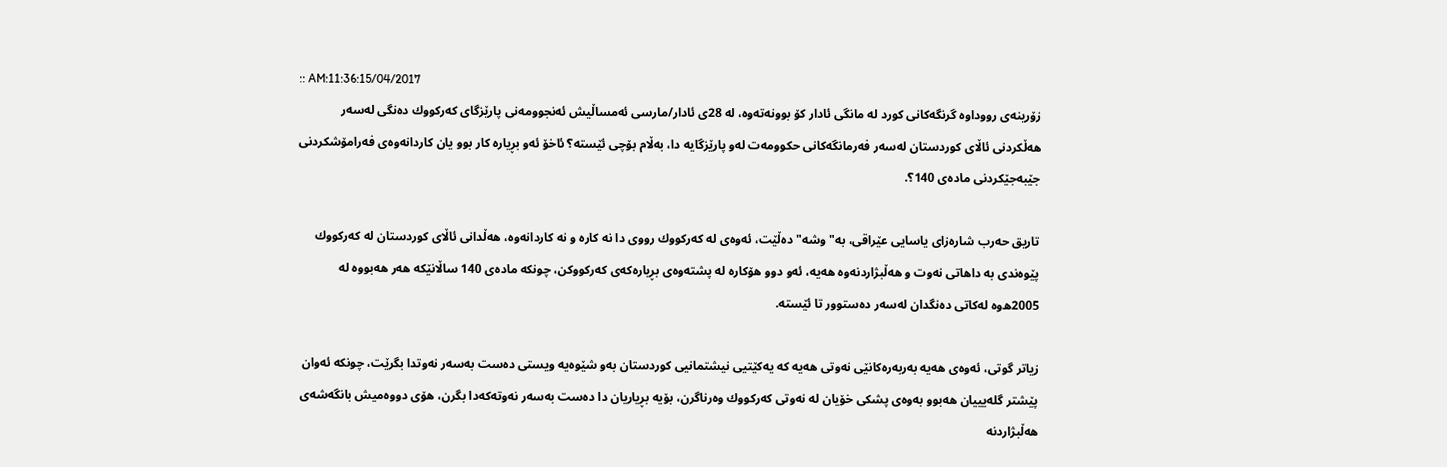:: AM:11:36:15/04/2017
زۆرینه‌ی رووداوه‌ گرنگه‌كانی كورد له‌ مانگی ئادار كۆ بوونه‌ته‌وه‌، له‌ 28ی ئادار/مارسی ئه‌مساڵیش ئه‌نجوومه‌نی پارێزگای كه‌ركووك ده‌نگی له‌سه‌ر هه‌ڵكردنی ئاڵای كوردستان له‌سه‌ر فه‌رمانگه‌كانی حكوومه‌ت له‌و پارێزگایه‌ دا، به‌ڵام بۆچی ئێسته‌؟ ئاخۆ ئه‌و بڕیاره‌ كار بوو یان كاردانه‌وه‌ی فه‌رامۆشكردنی جێبه‌جێكردنی ماده‌ی 140؟.

تاریق حه‌رب شاره‌زای یاسایی عێراقی، به‌"وشه‌" ده‌ڵێت، ئه‌وه‌ی له‌ كه‌ركووك رووی دا نه‌ كاره‌ و نه‌ كاردانه‌وه‌، هه‌ڵدانی ئاڵای كوردستان له‌ كه‌ركووك پێوه‌ندی به‌ داهاتی نه‌وت و هه‌ڵبژاردنه‌وه‌ هه‌یه‌، ئه‌و دوو هۆكاره‌ له‌ پشته‌وه‌ی بڕیاره‌كه‌ی كه‌ركووكن، چونكه‌ ماده‌ی 140 ساڵانێكه‌ هه‌ر هه‌بووه‌ له‌ 2005ه‌وه‌ له‌كاتی ده‌نگدان له‌سه‌ر ده‌ستوور تا ئێسته‌.

زیاتر گوتی، ئه‌وه‌ی هه‌یه‌ به‌ربه‌ره‌كانێی نه‌وتی هه‌یه‌ كه‌ یه‌كێتیی نیشتمانیی كوردستان به‌و شێوه‌یه‌ ویستی ده‌ست به‌سه‌ر نه‌وتدا بگرێت، چونكه‌ ئه‌وان پێشتر گله‌یییان هه‌بوو به‌وه‌ی پشكی خۆیان له‌ نه‌وتی كه‌ركووك وه‌رناگرن، بۆیه‌ بڕیاریان دا ده‌ست به‌سه‌ر نه‌وته‌كه‌دا بگرن، هۆی دووه‌میش بانگه‌شه‌ی هه‌ڵبژاردنه‌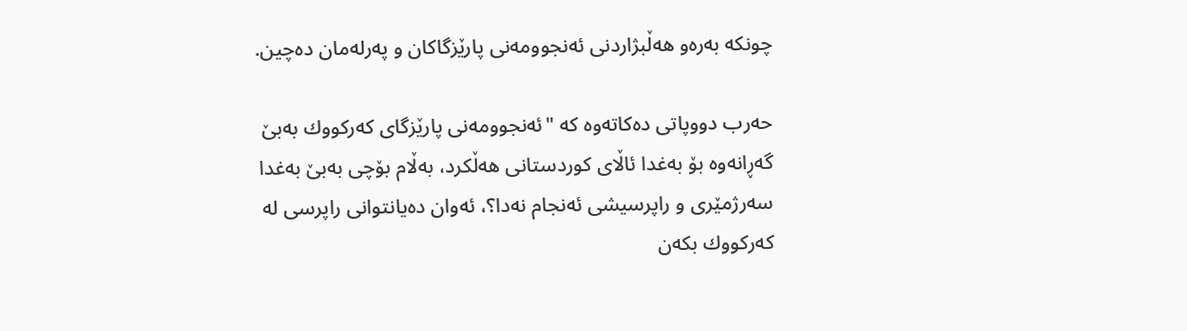چونكه‌ به‌ره‌و هه‌ڵبژاردنی ئه‌نجوومه‌نی پارێزگاكان و په‌رله‌مان ده‌چین.

حه‌رب دووپاتی ده‌كاته‌وه‌ كه‌ "ئه‌نجوومه‌نی پارێزگای كه‌ركووك به‌بێ گه‌ڕانه‌وه‌ بۆ به‌غدا ئاڵای كوردستانی هه‌ڵكرد، به‌ڵام بۆچی به‌بێ به‌غدا سه‌رژمێری و راپرسیشی ئه‌نجام نه‌دا؟، ئه‌وان ده‌یانتوانی راپرسی له‌ كه‌ركووك بكه‌ن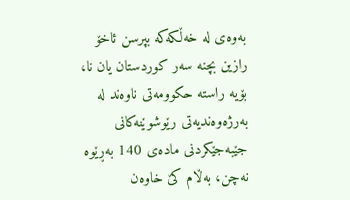به‌وه‌ی له‌ خه‌ڵكه‌كه‌ بپرسن ئاخۆ رازین بچنه‌ سه‌ر كوردستان یان نا، بۆیه‌ راسته‌ حكوومه‌تی ناوه‌ند له‌ به‌رژه‌وه‌ندیه‌تی رێوشوێنه‌كانی جێبه‌جێكردنی ماده‌ی 140 به‌ڕێوه‌ نه‌چن، به‌ڵام كێ خاوه‌ن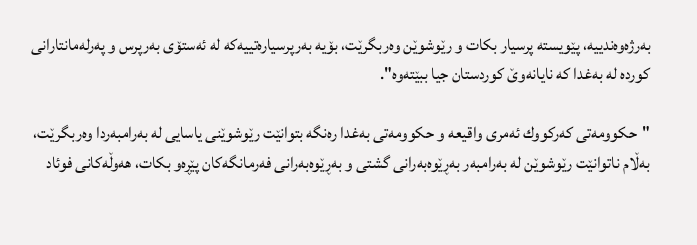به‌رژه‌وه‌ندییه‌، پێویسته‌ پرسیار بكات و رێوشوێن وه‌ربگرێت، بۆیه‌ به‌رپرسیاره‌تییه‌كه‌ له‌ ئه‌ستۆی به‌رپرس و په‌رله‌مانتارانی كورده‌ له‌ به‌غدا كه‌ نایانه‌وێ كوردستان جیا ببێته‌وه‌".

"حكوومه‌تی كه‌ركووك ئه‌مری واقیعه‌ و حكوومه‌تی به‌غدا ره‌نگه‌ بتوانێت رێوشوێنی یاسایی له‌ به‌رامبه‌ردا وه‌ربگرێت، به‌ڵام ناتوانێت رێوشوێن له‌ به‌رامبه‌ر به‌ڕێوه‌به‌رانی گشتی و به‌ڕێوه‌به‌رانی فه‌رمانگه‌كان پێڕه‌و بكات، هه‌وڵه‌كانی فوئاد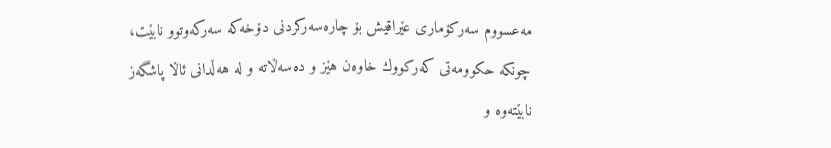مه‌عسووم سه‌ركۆماری عێراقیش بۆ چاره‌سه‌ركردنی دۆخه‌كه‌ سه‌ركه‌وتوو نابێت، چونكه‌ حكوومه‌تی كه‌ركووك خاوه‌ن هێز و ده‌سه‌ڵاته‌ و له‌ هه‌ڵدانی ئاڵا پاشگه‌ز نابێته‌وه‌ و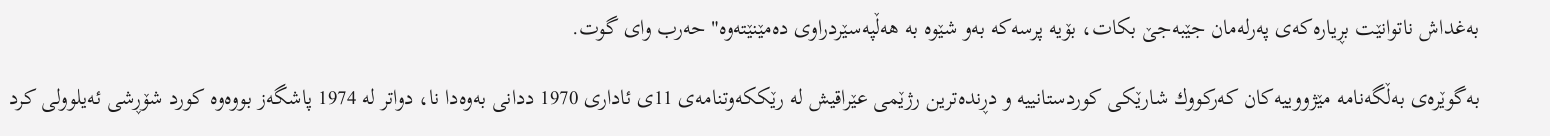به‌غداش ناتوانێت بڕیاره‌كه‌ی په‌رله‌مان جێبه‌جێ بكات، بۆیه‌ پرسه‌كه‌ به‌و شێوه‌ به‌ هه‌ڵپه‌سێردراوی ده‌مێنێته‌وه‌" حه‌رب وای گوت.

به‌گوێره‌ی به‌ڵگه‌نامه‌ مێژووییه‌كان كه‌ركووك شارێكی كوردستانییه‌ و دڕنده‌ترین رژێمی عێراقیش له‌ رێككه‌وتنامه‌ی 11ی ئاداری 1970 ددانی به‌وه‌دا نا، دواتر له‌ 1974 پاشگه‌ز بووه‌وه‌ كورد شۆڕشی ئه‌یلوولی كرد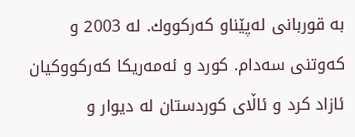به‌ قوربانی له‌پێناو كه‌ركووك. له‌ 2003 و كه‌وتنی سه‌دام. كورد و ئه‌مه‌ریكا كه‌ركووكیان ئازاد كرد و ئاڵای كوردستان له‌ دیوار و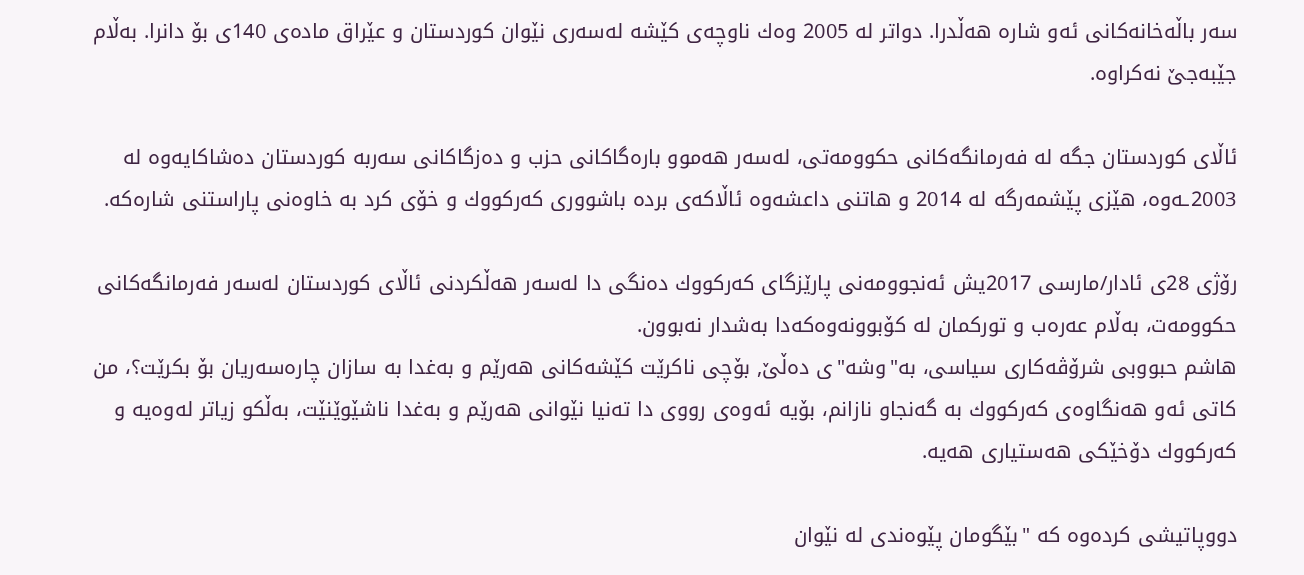سه‌ر باڵه‌خانه‌كانی ئه‌و شاره‌ هه‌ڵدرا. دواتر له‌ 2005 وه‌ك ناوچه‌ی كێشه‌ له‌سه‌ری نێوان كوردستان و عێراق ماده‌ی 140ی بۆ دانرا. به‌ڵام جێبه‌جێ نه‌كراوه‌.

ئاڵای كوردستان جگه‌ له‌ فه‌رمانگه‌كانی حكوومه‌تی، له‌سه‌ر هه‌موو باره‌گاكانی حزب و ده‌زگاكانی سه‌ربه‌ كوردستان ده‌شاكایه‌وه‌ له‌ 2003ـه‌وه‌، هێزی پێشمه‌رگه‌ له‌ 2014 و هاتنی داعشه‌وه‌ ئاڵاكه‌ی برده‌ باشووری كه‌ركووك و خۆی كرد به‌ خاوه‌نی پاراستنی شاره‌كه‌.

رۆژی 28ی ئادار/مارسی 2017یش ئه‌نجوومه‌نی پارێزگای كه‌ركووك ده‌نگی دا له‌سه‌ر هه‌ڵكردنی ئاڵای كوردستان له‌سه‌ر فه‌رمانگه‌كانی حكوومه‌ت، به‌ڵام عه‌ره‌ب و توركمان له‌ كۆبوونه‌وه‌كه‌دا به‌شدار نه‌بوون.
هاشم حبووبی شرۆڤه‌كاری سیاسی، به‌"وشه‌"ی ده‌ڵێ, بۆچی ناكرێت كێشه‌كانی هه‌رێم و به‌غدا به‌ سازان چاره‌سه‌ریان بۆ بكرێت؟، من كاتی ئه‌و هه‌نگاوه‌ی كه‌ركووك به‌ گه‌نجاو نازانم، بۆیه‌ ئه‌وه‌ی رووی دا ته‌نیا نێوانی هه‌رێم و به‌غدا ناشێوێنێت، به‌ڵكو زیاتر له‌وه‌یه‌ و كه‌ركووك دۆخێكی هه‌ستیاری هه‌یه‌.

دووپاتیشی كرده‌وه‌ كه‌ "بێگومان پێوه‌ندی له‌ نێوان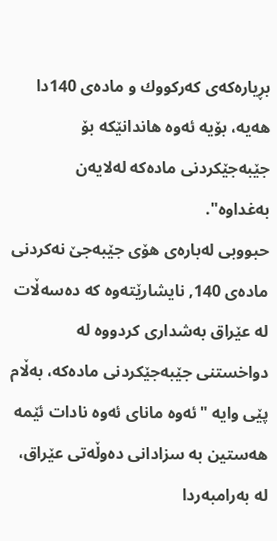بڕیاره‌كه‌ی كه‌ركووك و ماده‌ی 140دا هه‌یه‌، بۆیه‌ ئه‌وه‌ هاندانێكه‌ بۆ جێبه‌جێكردنی ماده‌كه‌ له‌لایه‌ن به‌غداوه‌".
حبووبی له‌باره‌ی هۆی جێبه‌جێ نه‌كردنی ماده‌ی 140, نایشارێته‌وه‌ كه‌ ده‌سه‌ڵات له‌ عێراق به‌شداری كردووه‌ له‌ دواخستنی جێبه‌جێكردنی ماده‌كه‌، به‌ڵام پێی وایه‌ "ئه‌وه‌ مانای ئه‌وه‌ نادات ئێمه‌ هه‌ستین به‌ سزادانی ده‌وڵه‌تی عێراق، له‌ به‌رامبه‌ردا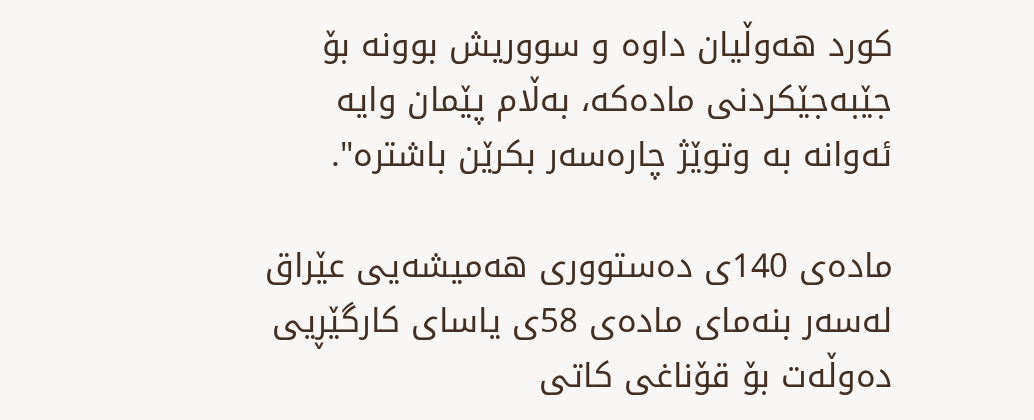كورد هه‌وڵیان داوه‌ و سووریش بوونه‌ بۆ جێبه‌جێكردنی ماده‌كه‌، به‌ڵام پێمان وایه‌ ئه‌وانه‌ به‌ وتوێژ چاره‌سه‌ر بكرێن باشتره‌".

ماده‌ی 140ی ده‌ستووری هه‌میشه‌یی عێراق له‌سه‌ر بنه‌مای ماده‌ی 58ی یاسای كارگێڕیی ده‌وڵه‌ت بۆ قۆناغی كاتی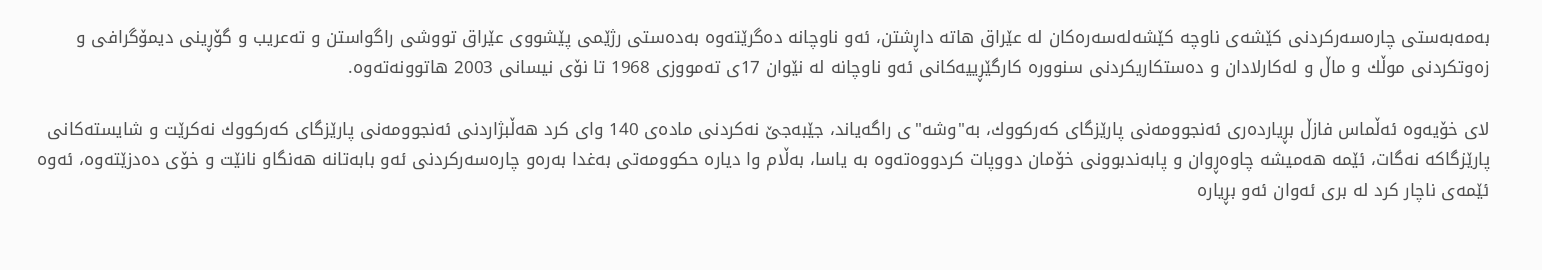به‌مه‌به‌ستی چاره‌سه‌ركردنی كێشه‌ی ناوچه‌ كێشه‌له‌سه‌ره‌كان له‌ عێراق هاته‌ داڕشتن، ئه‌و ناوچانه‌ ده‌گرێته‌وه‌ به‌ده‌ستی رژێمی پێشووی عێراق تووشی راگواستن و ته‌عریب و گۆڕینی دیمۆگرافی و زه‌وتكردنی موڵك و ماڵ و له‌كارلادان و ده‌ستكاریكردنی سنووره‌ كارگێڕییه‌كانی ئه‌و ناوچانه‌ له‌ نێوان 17ی ته‌مووزی 1968 تا نۆی نیسانی 2003 هاتوونه‌ته‌وه‌.

لای خۆیه‌وه‌ ئه‌ڵماس فازڵ بڕیارده‌ری ئه‌نجوومه‌نی پارێزگای كه‌ركووك، به‌"وشه‌"ی راگه‌یاند، جێبه‌جێ نه‌كردنی ماده‌ی 140 وای كرد هه‌ڵبژاردنی ئه‌نجوومه‌نی پارێزگای كه‌ركووك نه‌كرێت و شایسته‌كانی پارێزگاكه‌ نه‌گات، ئێمه‌ هه‌میشه‌ چاوه‌ڕوان و پابه‌ندبوونی خۆمان دووپات كردووه‌ته‌وه‌ به‌ یاسا، به‌ڵام وا دیاره‌ حكوومه‌تی به‌غدا به‌ره‌و چاره‌سه‌ركردنی ئه‌و بابه‌تانه‌ هه‌نگاو نانێت و خۆی ده‌دزێته‌وه‌، ئه‌وه‌ ئێمه‌ی ناچار كرد له‌ بری ئه‌وان ئه‌و بڕیاره‌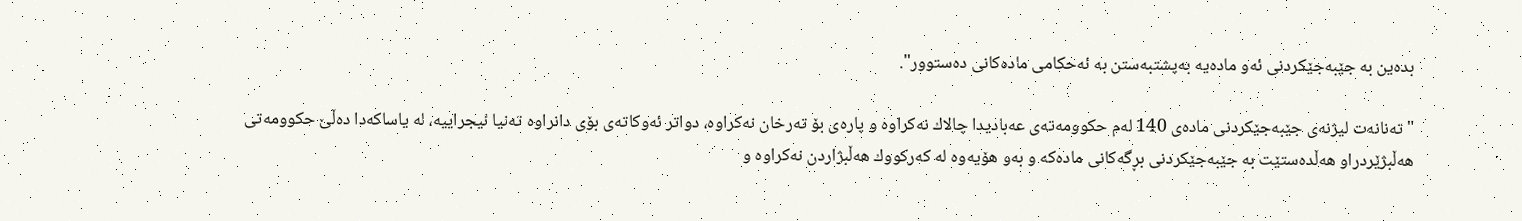بده‌ین به‌ جێبه‌جێكردنی ئه‌و ماده‌یه‌ به‌پشتبه‌ستن به‌ ئه‌حكامی ماده‌كانی ده‌ستوور".

"ته‌نانه‌ت لیژنه‌ی جێبه‌جێكردنی ماده‌ی 140 له‌م حكوومه‌ته‌ی عه‌بادیدا چالاك نه‌كراوه‌ و پاره‌ی بۆ ته‌رخان نه‌كراوه‌، دواتر ئه‌وكاته‌ی بۆی دانراوه‌ ته‌نیا ئیجراییه‌، له‌ یاساكه‌دا ده‌ڵێ حكوومه‌تی هه‌ڵبژێردراو هه‌ڵده‌ستێت به‌ جێبه‌جێكردنی بڕگه‌كانی ماده‌كه‌ و به‌و هۆیه‌وه‌ له‌ كه‌ركووك هه‌ڵبژاردن نه‌كراوه‌ و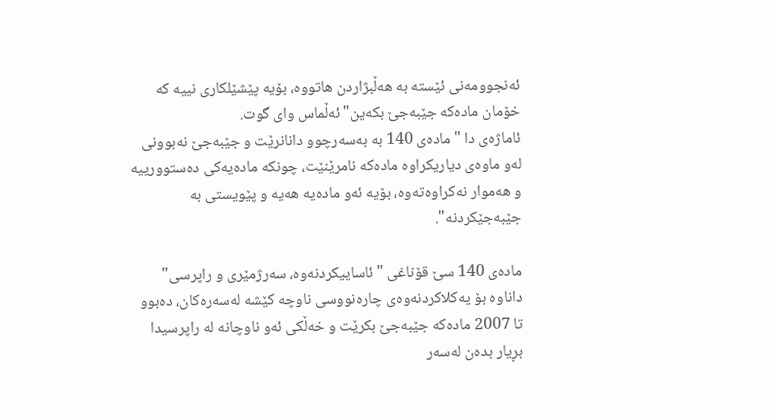ئه‌نجوومه‌نی ئێسته‌ به‌ هه‌ڵبژاردن هاتووه‌، بۆیه‌ پێشێلكاری نییه‌ كه‌ خۆمان ماده‌كه‌ جێبه‌جێ بكه‌ین" ئه‌ڵماس وای گوت.
ئاماژه‌ی دا "ماده‌ی 140 به‌ به‌سه‌رچوو دانانرێت و جێبه‌جێ نه‌بوونی له‌و ماوه‌ی دیاریكراوه‌ ماده‌كه‌ نامرێنێت، چونكه‌ ماده‌یه‌كی ده‌ستوورییه‌ و هه‌موار نه‌كراوه‌ته‌وه‌، بۆیه‌ ئه‌و ماده‌یه‌ هه‌یه‌ و پێویستی به‌ جێبه‌جێكردنه‌".

ماده‌ی 140 سێ قۆناغی "ئاساییكردنه‌وه‌، سه‌رژمێری و راپرسی" داناوه‌ بۆ یه‌كلاكردنه‌وه‌ی چاره‌نووسی ناوچه‌ كێشه‌ له‌سه‌ره‌كان، ده‌بوو تا 2007 ماده‌كه‌ جێبه‌جێ بكرێت و خه‌ڵكی ئه‌و ناوچانه‌ له‌ راپرسیدا بڕیار بده‌ن له‌سه‌ر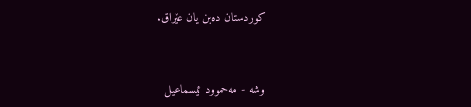كوردستان ده‌بن یان عێراق.


وشە - مه‌حموود ئیسماعیل